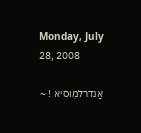Monday, July 28, 2008

אַנדרלמִוסיא ! ~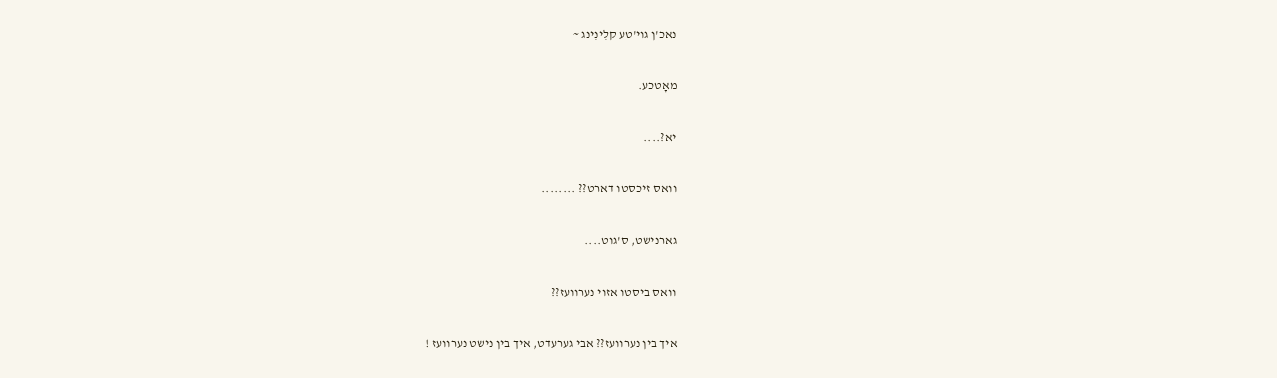נאכ'ן גוי'טע קלִינִינג ~

מאָטכע.

יא?....

וואס זיכסטו דארט?? ........

גארנישט, ס'גוט....

וואס ביסטו אזוי נערוועז??

איך בין נערוועז?? אבי גערעדט, איך בין נישט נערוועז !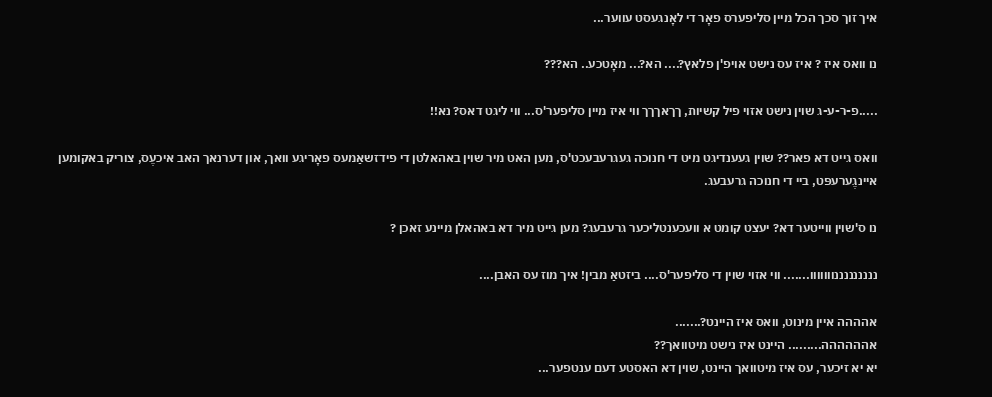איך זוך סכך הכל מיין סליפערס פאָר די לאָנגעסט עווער...

נו וואס איז ? איז עס נישט אויפ'ן פלאץ?.... הא?... מאָטכע.. הא???

.....פ-ר-ע-ג שוין נישט אזוי פיל קשיות, ךךאךךך ווי איז מיין סליפער'ס... ווי ליגט דאס? נא!!

וואס גייט דא פאר?? שוין געענדיגט מיט די חנוכה געגרעבעכט'ס, מען האט מיר שוין באהאלטן די פידזשאַמעס פאָריגע וואך, און דערנאך האב איכעֶס, צוריק באקומען איינגֶערעפּט, ביי די חנוכה גרעבעג.

נו ס'שוין ווייטער דא? יעצט קומט א וועכענטליכער גרעבעג? מען גייט מיר דא באהאלן מיינע זאכן ?

נננננננננווווווו....... ווי אזוי שוין די סליפער'ס.... ביזטאַ מבין! איך מוז עס האבן....

אהההה איין מינוט, וואס איז היינט?.......
אהההההה......... היינט איז נישט מיטוואך??
יא יא זיכער, עס איז מיטוואך היינט, שוין דא האסטע דעם ענטפער...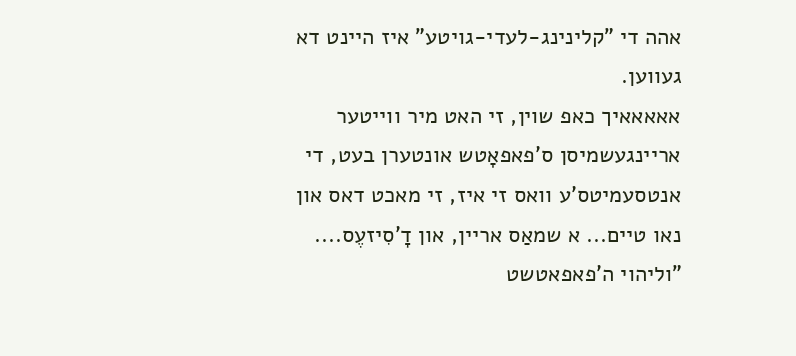אהה די "קלינינג-לעדי-גויטע" איז היינט דא געווען.
אאאאאיך כאפ שוין, זי האט מיר ווייטער אריינגעשמיסן ס'פאפאָטש אונטערן בעט, די אנטסעמיטס'ע וואס זי איז, זי מאכט דאס און נאו טיים... א שמאַס אריין, און דָ'סִיזעֶס.... "וליהוי ה'פאפאטשט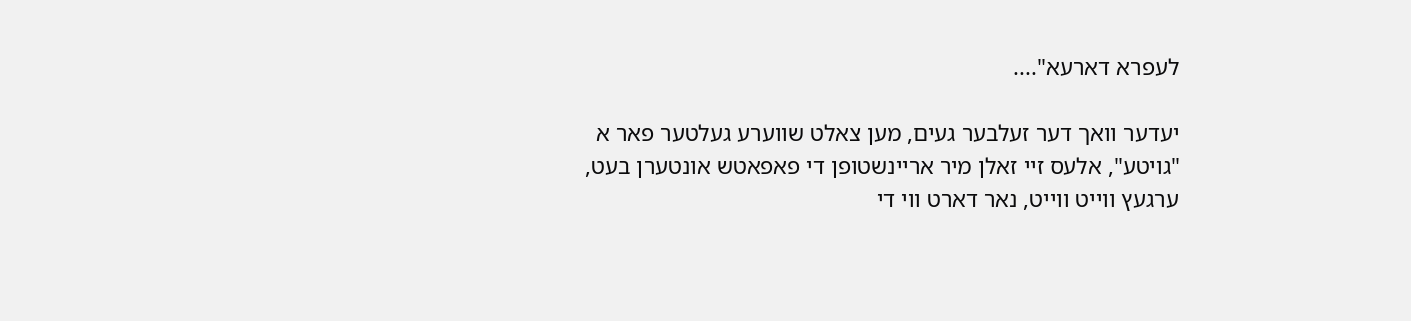לעפרא דארעא"....

יעדער וואך דער זעלבער געים, מען צאלט שווערע געלטער פאר א "גויטע", אלעס זיי זאלן מיר אריינשטופן די פאפאטש אונטערן בעט, ערגעץ ווייט ווייט, נאר דארט ווי די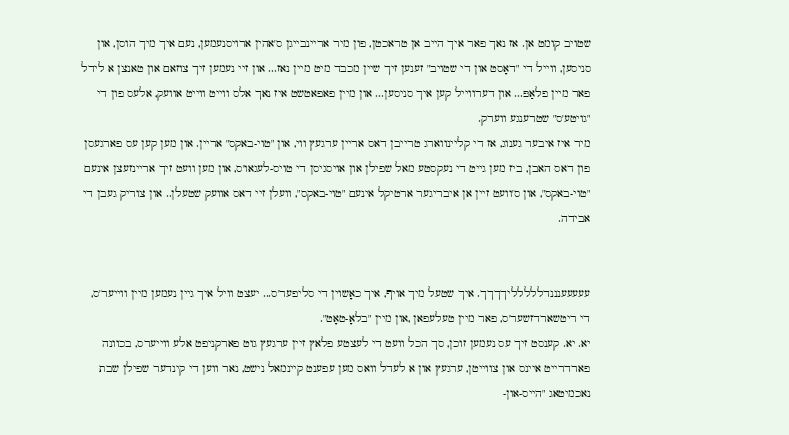שטויב קומט אן. אז נאך פאר איך הייב אן טראכטן, פון מיר אריינבייגן ס'אהין ארויסנעמען, נעם איך מיך הוסן, און סניסען, ווייל די "דאָסט און די שטויב" זענען זיך שיין מכבד מיט מיין נאז... און זיי נעמען זיך צוזאם און טאנצן א לידל פאר מיין פלאַפּ... און דערווייל קען איך סניסען... און מיין פאפאטשט איז נאך אלס ווייט ווייט אוועק, אלעס פון די "גויטע'ס" שטרענגע ווערק.
מיר איז איבער גענוג, אז די קליינווארג טרייבן דאס אריין ערגעץ ווי, און "טוי-באקס" אריין. און מען קען עס פארגעסן פון דאס האבן, ביז מען גייט די נעקסטע מאל שפילן און אויסגיסן די טויס-לעגאו'ס, און מען וועט זיך אריינזעצן אינעם "טוי-באקס", און ס'וועט זיין אן איבריגער ארטיקל אינעם "טוי-באקס", וועלן זיי דאס אוועק שטעלן.. און צוריק געבן די אבידה.


עעעעענננדללללליךךךך. איך שטעל מיך אויף, איך כאָשוין די סליפער'ס... יעצט וויל איך גיין נעמען מיין ווייער'ס, די ריטשארדזשער'ס, פאר מיין טעלעפאן ,און מיין "בלאָ-טאָט".
יא. יא. קענסט זיך עס נעמען זוכן, סך הכל וועט די לעצטע פלאץ זיין ערגעץ גוט פארקניפט אלע ווייערס, בכוונה פארדרייט איינס און צווייטן, ערגעץ און א לעדל וואס מען עפענט קיינמאל נישט, נאר ווען די קינדער שפילן שבת נאכמיטאג "הייס-און-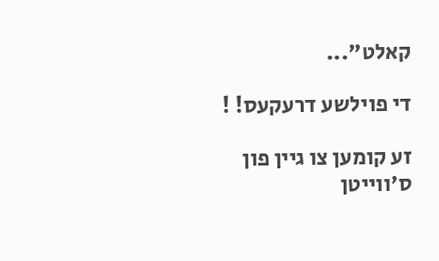קאלט"...

די פוילשע דרעקעס! !

זע קומען צו גיין פון ס'ווייטן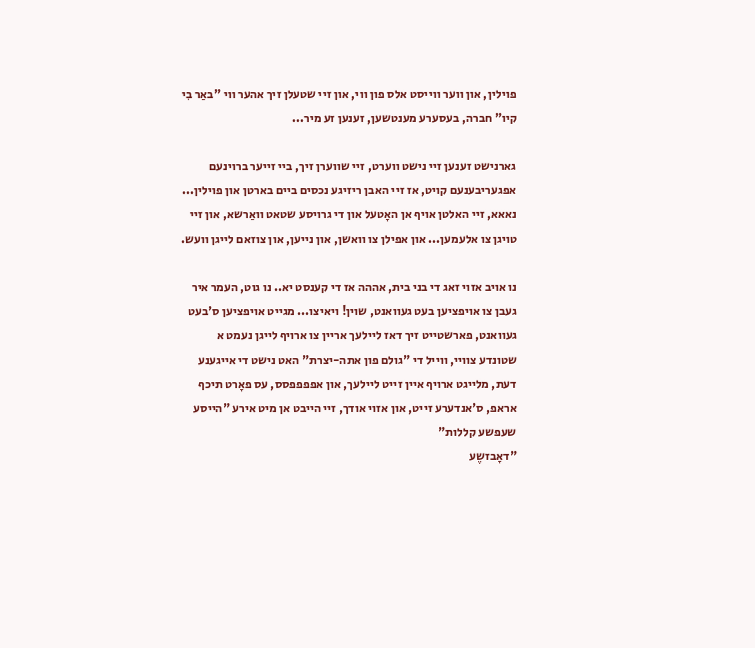פוילין, און ווער ווייסט אלס פון ווי, און זיי שטעלן זיך אהער ווי "באַר בִי קיו" חברה, בעסערע מענטשען, זענען זע מיר...

גארנישט זענען זיי נישט ווערט, זיי שווערן זיך, ביי זייער ברוינעם אפגעריבענעם קויט, אז זיי האבן ריזיגע נכסים ביים בארטן און פוילין... נאאא, זיי האלטן אויף אן האָטעל און די גרויסע שטאט וואַרשא, און זיי טויגן צו אלעמען... און אפילן צו וואשן, און נייען, און צוזאם לייגן וועש.

נו אויב אזוי זאג די בני בית, אההה אז די קענסט יא.. נו גוט, העמר איר געבן צו אויפציען בעט געוואנט, שוין! ויאיצו... מגייט אויפציען ס'בעט געוואנט, פארשטייט זיך דאז ליילעך אריין צו ארויף לייגן נעמט א שטונדע צוויי, ווייל די "גולם פון אתה-יצרת" האט נישט די אייגענע דעת, מלייגט ארויף איין זייט ליילעך, און אפפפפסס, עס פאָרט תיכף אראפ, ס'אנדערע זייט, און אזוי אודך, זיי הייבט אן מיט אירע "הייסע שעפשע קללות"
"דאָבזשֶע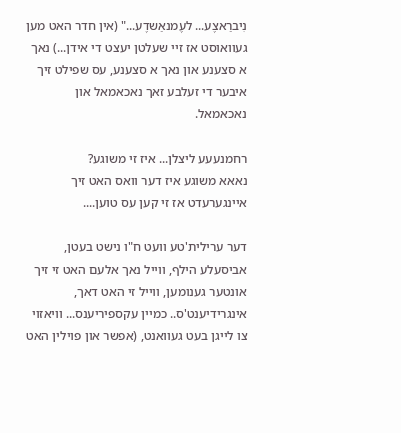נִיברַאצֶע... לעֶמנאַשדֶע..." (אין חדר האט מען געוואוסט אז זיי שעלטן יעצט די אידן...) נאך א סצענע און נאך א סצענע, עס שפילט זיך איבער די זעלבע זאך נאכאמאל און נאכאמאל.

רחמנעעע ליצלן... איז זי משוגע?
נאאא משוגע איז דער וואס האט זיך איינגערעדט אז זי קען עס טוען....

דער ערילית'טע וועט ח"ו נישט בעטן, אביסעלע הילף, ווייל נאך אלעם האט זי זיך אונטער גענומען, ווייל זי האט דאך, אינגרידיענט'ס.. כמיין עקספיריענס... וויאזוי צו לייגן בעט געוואנט, (אפשר און פוילין האט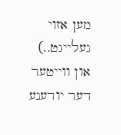מען אזוי געלייגט..)
און ווייטער דער יודענע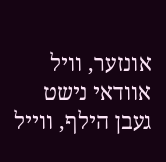אונזער, וויל אוודאי נישט געבן הילף, ווייל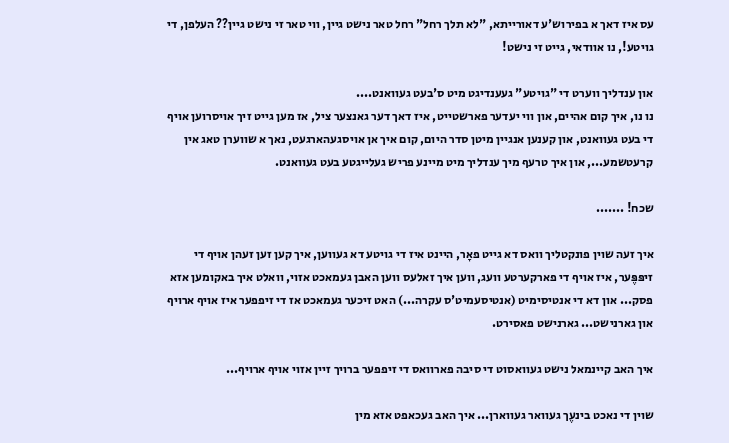עס איז דאך א בפירוש'ע דאורייתא, "לא תלך רחל" רחל טאר נישט גיין, ווי טאר זי נישט גיין?? העלפן, די גויטע!, נו אוודאי, גייט זי נישט!

און ענדליך ווערט די "גויטע" געענדיגט מיט ס'בעט געוואנט....
נו נו, איך קום אהיים, און ווי יעדער פארשטייט, איז דאך דער גאנצער ציל, אז מען גייט זיך אויסרוען אויף די בעט געוואנט, און קענען אנגיין מיטן סדר היום, קום איך אן אויסגעהארגעט, נאך א שווערן טאג אין קרעטשמע..., און איך טרעף מיך ענדליך מיט מיינע פריש געלייגטע בעט געוואנט.

שכח! .......

איך זעה שוין פונקטליך וואס דא גייט פאָר, היינט איז די גויטע דא געווען, איך קען זען זעהן אויף די זיפּפֶּער, איז אויף די פארקערטע וועג, ווען איך זאלעס ווען האבן געמאכט אזוי, וואלט איך באקומען אזא פסק... און דא די אנטיסימיט (אנטיסעמיט'ס עקרה...) האט זיכער געמאכט אז די זיפפער איז אויף ארויף און גארנישט... גארנישט פאסירט.

איך האב קיינמאל נישט געוואסוט די סיבה פארוואס די זיפפער ברויך זיין אזוי אויף ארויף...

שוין די נאכט בינעֶך געוואר געווארן... איך האב געכאפט אזא מין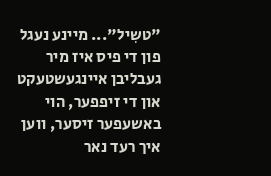"טשִיל"... מיינע נעגל פון די פיס איז מיר געבליבן איינגעשטעקט און די זיפפער, הוי באשעפער זיסער, ווען איך רעד נאר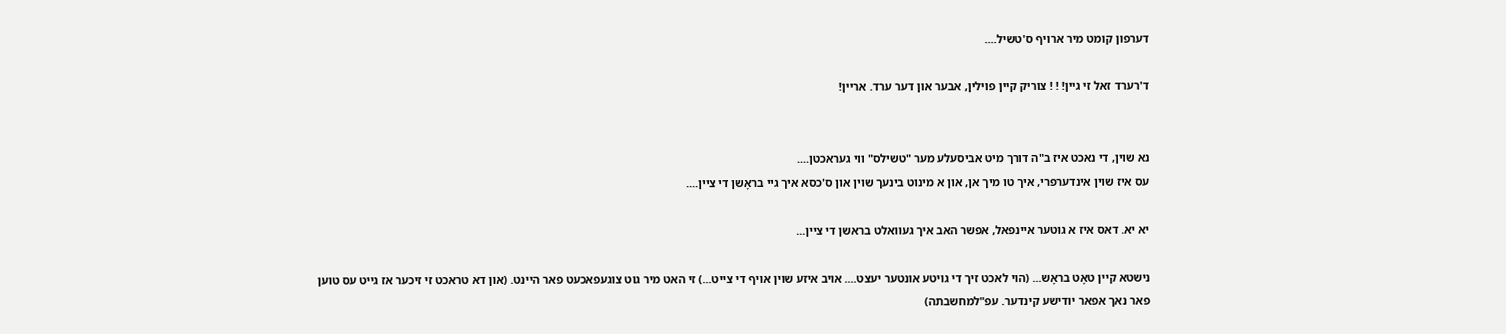דערפון קומט מיר ארויף ס'טשיל....

ד'רערד זאל זי גיין! ! ! צוריק קיין פוילין, אבער און דער ערד. אריין!


נא שוין, די נאכט איז ב"ה דורך מיט אביסעלע מער "טשילס" ווי געראכטן....
עס איז שוין אינדערפרי, איך טו מיך אן, און א מינוט בינעך שוין און ס'כסא איך גיי בראָשן די ציין....

יא יא. דאס איז א גוטער איינפאל, אפשר האב איך געוואלט בראשן די ציין...

נישטא קיין טאָט בראָש... (הוי לאכט זיך די גויטע אונטער יעצט.... אויב איזע שוין אויף די צייט...) זי האט מיר גוט צוגעפאכעט פאר היינט. (און דא טראכט זי זיכער אז גייט עס טוען פאר נאך אפאר יודישע קינדער. עפ"למחשבתה)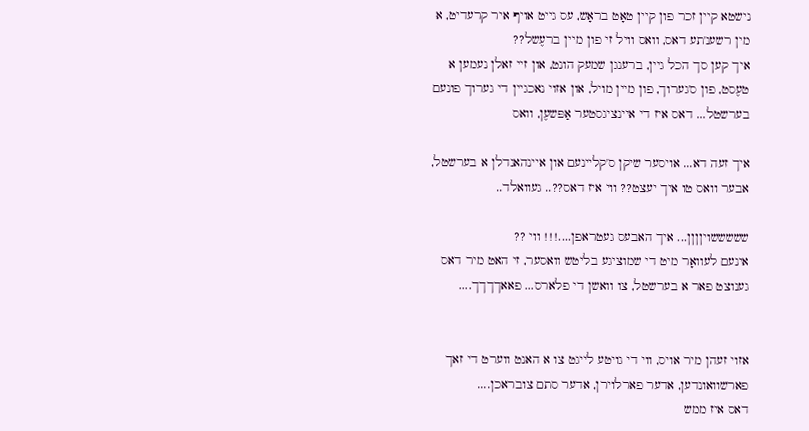נישטא קיין זכר פון קיין טאָט בראָש, עס גייט אויף איר קרעדיט, א מין רשענ'תע דאס, וואס וויל זי פון מיין ברעֶשל??
איך קען סך הכל גיין, ברענגן שמעק הונט, און זיי זאלן נעמען א טעֶסט, פון ס'גערוך, פון מיין מויל, און אזוי נאכגיין די גערוך פונעם בערשטל... דאס איז די איינציגסטער אַפּשעֶן, וואס

איך זעה דא... אויסער שיקן ס'קליינעם און איינהאנדלן א בערשטל, אבער וואס טו איך יעצט?? ווי איז דאס??.. געוואלד..

שששששויןןןן... איך האבעס געטראפן....!!! ווי ??
אינעם לעוואָר מיט די שמוציגע בליטש וואסער, זי האט מיר דאס גענוצט פאר א בערשטל, צו וואשן די פלארס... פאאךךךך....


אזוי זעהן מיר אויס, ווי די גויטע לייגט צו א האנט ווערט די זאך פארשוואונדען, אדער פארלוירן, אדער סתם צובראכן....
דאס איז ממש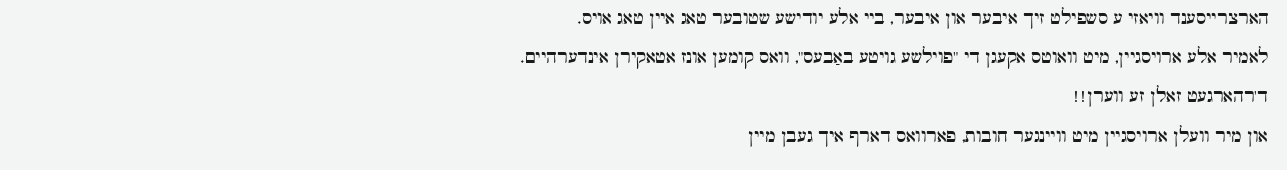הארצרייסענד וויאזי ע סשפילט זיך איבער און איבער, ביי אלע יודישע שטובער טאג איין טאג אויס.
לאמיר אלע ארויסגיין, מיט וואוטס אקעגן די "פוילשע גויטע באַבעס", וואס קומען אונז אטאקירן אינדערהיים.
ד'רהארגעט זאלן זע ווערן!!
און מיר וועלן ארויסגיין מיט וויינגער חובות, פארוואס דארף איך געבן מיין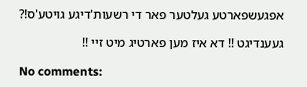אפגעשפארטע געלטער פאר די רשעות'דיגע גויטע'ס!?

געענדיגט !! דא איז מען פארטיג מיט זיי !!

No comments: